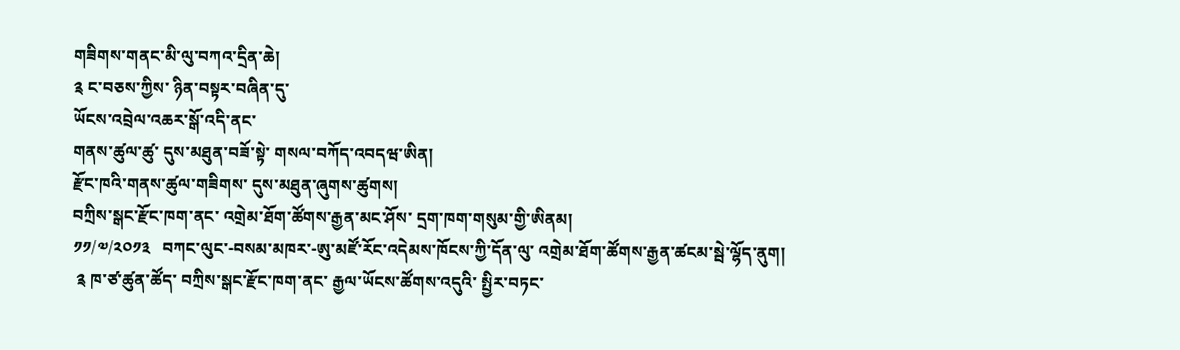གཟིགས་གནང་མི་ལུ་བཀའ་དྲིན་ཆེ།
༉ ང་བཅས་ཀྱིས་ ཉིན་བསྟར་བཞིན་དུ་
ཡོངས་འབྲེལ་འཆར་སྒོ་འདི་ནང་
གནས་ཚུལ་ཚུ་ དུས་མཐུན་བཟོ་སྟེ་ གསལ་བཀོད་འབདཝ་ཨིན།
རྫོང་ཁའི་གནས་ཚུལ་གཟིགས་ དུས་མཐུན་ཞུགས་ཚུགས།
བཀྲིས་སྒང་རྫོང་ཁག་ནང་ འགྲེམ་ཐོག་ཚོགས་རྒྱན་མང་ཤོས་ དྲག་ཁག་གསུམ་གྱི་ཨིནམ།
༡༡/༧/༢༠༡༣   བཀང་ལུང་-བསམ་མཁར་-ཨུ་མཛོ་རོང་འདེམས་ཁོངས་ཀྱི་དོན་ལུ་ འགྲེམ་ཐོག་ཚོགས་རྒྱན་ཚངམ་སྦེ་ལྷོད་ནུག།
 ༉ ཁ་ཙ་ཚུན་ཚོད་ བཀྲིས་སྒང་རྫོང་ཁག་ནང་ རྒྱལ་ཡོངས་ཚོགས་འདུའི་ སྤྱིར་བཏང་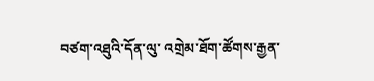བཙག་འཐུའི་དོན་ལུ་ འགྲེམ་ཐོག་ཚོགས་རྒྱན་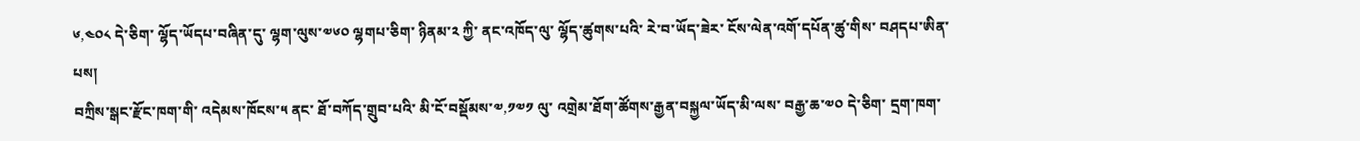༦,༤༠༨ དེ་ཅིག་ ལྷོད་ཡོདཔ་བཞིན་དུ་ ལྷག་ལུས་༧༦༠ ལྷགཔ་ཅིག་ ཉིནམ་༢ ཀྱི་ ནང་འཁོད་ལུ་ ལྷོད་ཚུགས་པའི་ རེ་བ་ཡོད་ཟེར་ ངོས་ལེན་འགོ་དཔོན་ཚུ་གིས་ བཤདཔ་ཨིན་པས།
བཀྲིས་སྒང་རྫོང་ཁག་གི་ འདེམས་ཁོངས་༥ ནང་ ཐོ་བཀོད་གྲུབ་པའི་ མི་ངོ་བསྡོམས་༧,༡༧༡ ལུ་ འགྲེམ་ཐོག་ཚོགས་རྒྱན་བསྐྱལ་ཡོད་མི་ལས་ བརྒྱ་ཆ་༧༠ དེ་ཅིག་ དྲག་ཁག་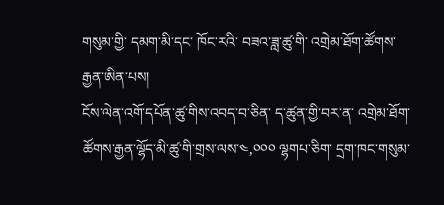གསུམ་གྱི་ དམག་མི་དང་ ཁོང་རའི་ བཟའ་ཟླ་ཚུ་གི་ འགྲེམ་ཐོག་ཚོགས་རྒྱན་ཨིན་པས།
ངོས་ལེན་འགོ་དཔོན་ཚུ་གིས་འབད་བ་ཅིན་ ད་ཚུན་གྱི་བར་ན་ འགྲེམ་ཐོག་ཚོགས་རྒྱན་ལྷོད་མི་ཚུ་གི་གྲས་ལས་༤,༠༠༠ ལྷགཔ་ཅིག་ དྲག་ཁང་གསུམ་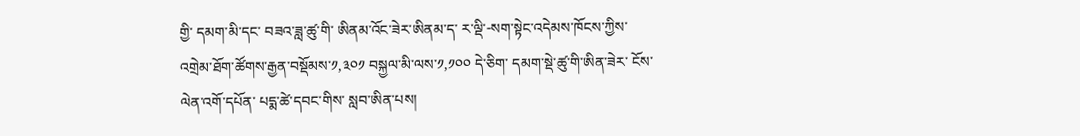གྱི་ དམག་མི་དང་ བཟའ་ཟླ་ཚུ་གི་ ཨིནམ་འོང་ཟེར་ཨིནམ་ད་ ར་ལྡི་-སག་སྟེང་འདེམས་ཁོངས་ཀྱིས་ འགྲེམ་ཐོག་ཚོགས་རྒྱན་བསྡོམས་༡,༣༠༡ བསྐྱལ་མི་ལས་༡,༡༠༠ དེ་ཅིག་ དམག་སྡེ་ཚུ་གི་ཨིན་ཟེར་ ངོས་ལེན་འགོ་དཔོན་ པདྨ་ཚེ་དབང་གིས་ སླབ་ཨིན་པས།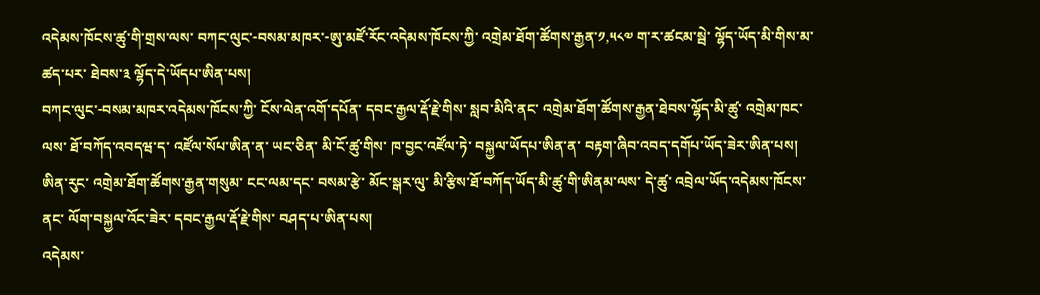འདེམས་ཁོངས་ཚུ་གི་གྲས་ལས་ བཀང་ལུང་-བསམ་མཁར་-ཨུ་མཛོ་རོང་འདེམས་ཁོངས་ཀྱི་ འགྲེམ་ཐོག་ཚོགས་རྒྱན་༡,༥༨༧ ག་ར་ཚངམ་སྦེ་ ལྷོད་ཡོད་མི་གིས་མ་ཚད་པར་ ཐེབས་༣ ལྷོད་དེ་ཡོདཔ་ཨིན་པས།
བཀང་ལུང་-བསམ་མཁར་འདེམས་ཁོངས་ཀྱི་ ངོས་ལེན་འགོ་དཔོན་ དབང་རྒྱལ་རྡོ་རྗེ་གིས་ སླབ་མིའི་ནང་ འགྲེམ་ཐོག་ཚོགས་རྒྱན་ཐེབས་ལྷོད་མི་ཚུ་ འགྲེམ་ཁང་ལས་ ཐོ་བཀོད་འབདཝ་ད་ འཛོལ་སོཔ་ཨིན་ན་ ཡང་ཅིན་ མི་ངོ་ཚུ་གིས་ ཁ་བྱང་འཛོལ་ཏེ་ བསྐྱལ་ཡོདཔ་ཨིན་ན་ བརྟག་ཞིབ་འབད་དགོཔ་ཡོད་ཟེར་ཨིན་པས།
ཨིན་རུང་ འགྲེམ་ཐོག་ཚོགས་རྒྱན་གསུམ་ ངང་ལམ་དང་ བསམ་རྩེ་ མོང་སྒར་ལུ་ མི་རྩིས་ཐོ་བཀོད་ཡོད་མི་ཚུ་གི་ཨིནམ་ལས་ དེ་ཚུ་ འབྲེལ་ཡོད་འདེམས་ཁོངས་ནང་ ལོག་བསྐྱལ་འོང་ཟེར་ དབང་རྒྱལ་རྡོ་རྗེ་གིས་ བཤད་པ་ཨིན་པས།
འདེམས་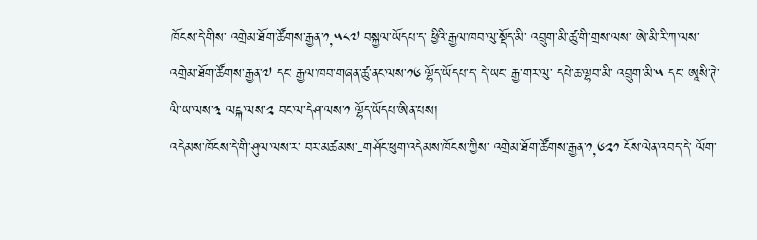ཁོངས་དེ་གིས་ འགྲེམ་ཐོག་ཚོགས་རྒྱན་༡,༥༨༧ བསྐྱལ་ཡོདཔ་ད་ ཕྱིའི་རྒྱལ་ཁབ་ལུ་སྡོད་མི་ འབྲུག་མི་ཚུ་གི་གྲས་ལས་ ཨེ་མི་རི་ཀ་ལས་ འགྲེམ་ཐོག་ཚོགས་རྒྱན་༧ དང་ རྒྱལ་ཁབ་གཞན་ཚུ་ནང་ལས་༡༦ ལྷོད་ཡོདཔ་ད་ དེ་ཡང་ རྒྱ་གར་ལུ་ དཔེ་ཆ་ལྷབ་མི་ འབྲུག་མི་༥ དང་ ཨཱསི་ཊེ་ལི་ཡ་ལས་༣ ལངྐ་ལས་༢ བང་ལ་དེཤ་ལས་༡ ལྷོད་ཡོདཔ་ཨིན་པས།
འདེམས་ཁོངས་དེ་གི་ཤུལ་ལས་ར་ བར་མཚམས་-གཤོང་ཕུག་འདེམས་ཁོངས་ཀྱིས་ འགྲེམ་ཐོག་ཚོགས་རྒྱན་༡,༦༢༡ ངོས་ལེན་འབད་དེ་ ལོག་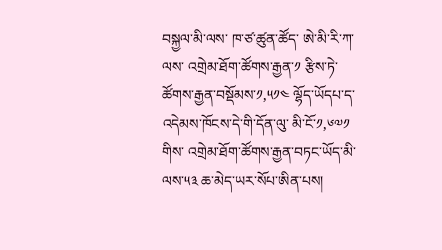བསྐྱལ་མི་ལས་ ཁ་ཙ་ཚུན་ཚོད་ ཨེ་མི་རི་ཀ་ལས་ འགྲེམ་ཐོག་ཚོགས་རྒྱན་༡ རྩིས་ཏེ་ ཚོགས་རྒྱན་བསྡོམས་༡,༥༡༤ ལྷོད་ཡོདཔ་ད་ འདེམས་ཁོངས་དེ་གི་དོན་ལུ་ མི་ངོ་༡,༦༧༡ གིས་ འགྲེམ་ཐོག་ཚོགས་རྒྱན་བཏང་ཡོད་མི་ལས་༥༣ ཆ་མེད་ཡར་སོཔ་ཨིན་པས།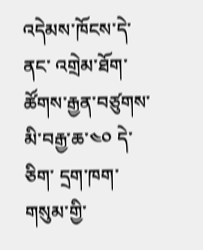འདེམས་ཁོངས་དེ་ནང་ འགྲེམ་ཐོག་ཚོགས་རྒྱན་བཙུགས་མི་བརྒྱ་ཆ་༤༠ དེ་ཅིག་ དྲག་ཁག་གསུམ་གྱི་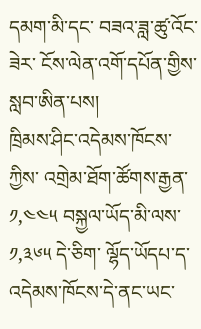དམག་མི་དང་ བཟའ་ཟླ་ཚུ་འོང་ཟེར་ ངོས་ལེན་འགོ་དཔོན་གྱིས་ སླབ་ཨིན་པས།
ཁྲིམས་ཤིང་འདེམས་ཁོངས་ཀྱིས་ འགྲེམ་ཐོག་ཚོགས་རྒྱན་༡,༤༤༥ བསྐྱལ་ཡོད་མི་ལས་༡,༣༦༥ དེ་ཅིག་ ལྷོད་ཡོདཔ་ད་ འདེམས་ཁོངས་དེ་ནང་ཡང་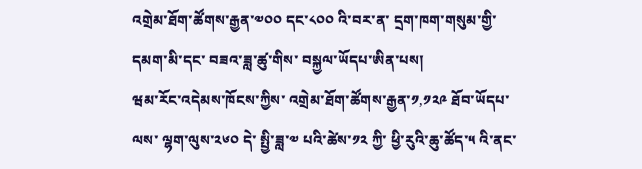འགྲེམ་ཐོག་ཚོགས་རྒྱན་༧༠༠ དང་༨༠༠ འི་བར་ན་ དྲག་ཁག་གསུམ་གྱི་ དམག་མི་དང་ བཟའ་ཟླ་ཚུ་གིས་ བསྐྱལ་ཡོདཔ་ཨིན་པས།
ཝམ་རོང་འདེམས་ཁོངས་ཀྱིས་ འགྲེམ་ཐོག་ཚོགས་རྒྱན་༡,༡༢༩ ཐོབ་ཡོདཔ་ལས་ ལྷག་ལུས་༢༦༠ དེ་ སྤྱི་ཟླ་༧ པའི་ཚེས་༡༢ ཀྱི་ ཕྱི་རུའི་ཆུ་ཚོད་༥ འི་ནང་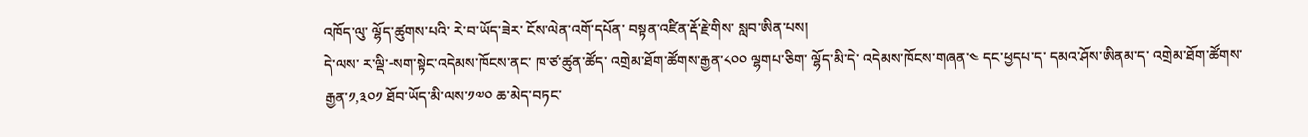འཁོད་ལུ་ ལྷོད་ཚུགས་པའི་ རེ་བ་ཡོད་ཟེར་ ངོས་ལེན་འགོ་དཔོན་ བསྟན་འཛིན་རྡོ་རྗེ་གིས་ སླབ་ཨིན་པས།
དེ་ལས་ ར་ལྡི་-སག་སྟེང་འདེམས་ཁོངས་ནང་ ཁ་ཙ་ཚུན་ཚོད་ འགྲེམ་ཐོག་ཚོགས་རྒྱན་༨༠༠ ལྷགཔ་ཅིག་ ལྷོད་མི་དེ་ འདེམས་ཁོངས་གཞན་༤ དང་ཕྱདཔ་ད་ དམའ་ཤོས་ཨིནམ་ད་ འགྲེམ་ཐོག་ཚོགས་རྒྱན་༡,༣༠༡ ཐོབ་ཡོད་མི་ལས་༡༧༠ ཆ་མེད་བཏང་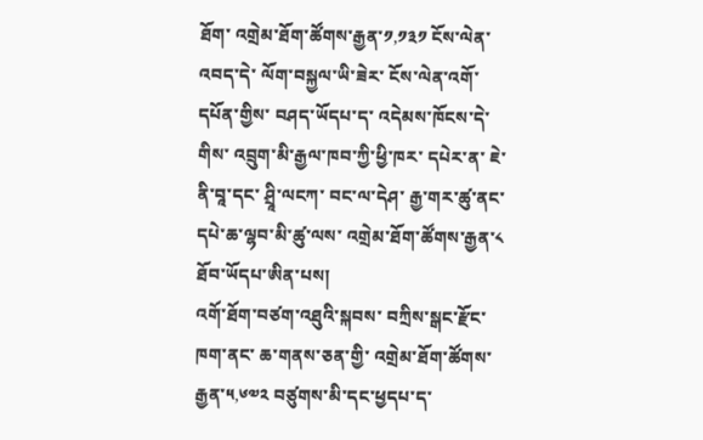ཐོག་ འགྲེམ་ཐོག་ཚོགས་རྒྱན་༡,༡༣༡ ངོས་ལེན་འབད་དེ་ ལོག་བསྐྱལ་ཡི་ཟེར་ ངོས་ལེན་འགོ་དཔོན་གྱིས་ བཤད་ཡོདཔ་ད་ འདེམས་ཁོངས་དེ་གིས་ འབྲུག་མི་རྒྱལ་ཁབ་ཀྱི་ཕྱི་ཁར་ དཔེར་ན་ ཇེ་ནི་བཱ་དང་ ཤྲཱི་ལངཀ་ བང་ལ་དེཤ་ རྒྱ་གར་ཚུ་ནང་ དཔེ་ཆ་ལྷབ་མི་ཚུ་ལས་ འགྲེམ་ཐོག་ཚོགས་རྒྱན་༨ ཐོབ་ཡོདཔ་ཨིན་པས།
འགོ་ཐོག་བཙག་འཐུའི་སྐབས་ བཀྲིས་སྒང་རྫོང་ཁག་ནང་ ཆ་གནས་ཅན་གྱི་ འགྲེམ་ཐོག་ཚོགས་རྒྱན་༥,༦༧༢ བཙུགས་མི་དང་ཕྱདཔ་ད་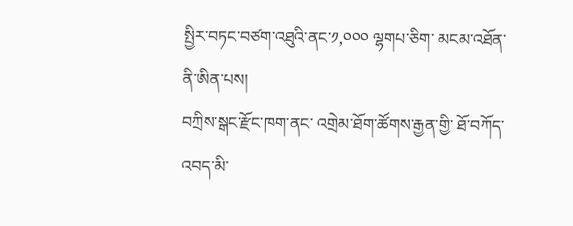སྤྱིར་བཏང་བཙག་འཐུའི་ནང་༡,༠༠༠ ལྷགཔ་ཅིག་ མངམ་འཐོན་ནི་ཨིན་པས།
བཀྲིས་སྒང་རྫོང་ཁག་ནང་ འགྲེམ་ཐོག་ཚོགས་རྒྱན་གྱི་ ཐོ་བཀོད་འབད་མི་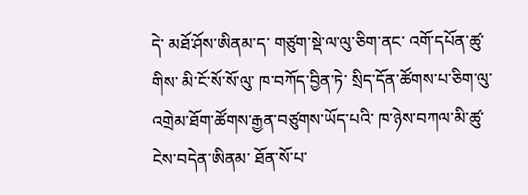དེ་ མཐོ་ཤོས་ཨིནམ་ད་ གཙུག་སྡེ་ལ་ལུ་ཅིག་ནང་ འགོ་དཔོན་ཚུ་གིས་ མི་ངོ་སོ་སོ་ལུ་ ཁ་བཀོད་བྱིན་ཏེ་ སྲིད་དོན་ཚོགས་པ་ཅིག་ལུ་ འགྲེམ་ཐོག་ཚོགས་རྒྱན་བཙུགས་ཡོད་པའི་ ཁ་ཉེས་བཀལ་མི་ཚུ་ ངེས་བདེན་ཨིནམ་ ཐོན་སོ་པ་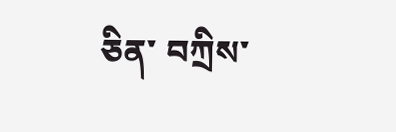ཅིན་ བཀྲིས་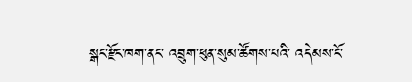སྒང་རྫོང་ཁག་ནང་ འབྲུག་ཕུན་སུམ་ཚོགས་པའི་ འདེམས་ངོ་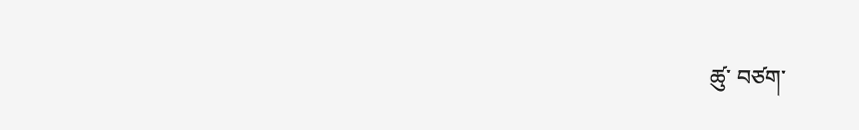ཚུ་ བཙག་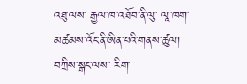འཐུ་ལས་ རྒྱལ་ཁ་འཐོབ་ནི་ལུ་ ལཱ་ཁག་མཚམས་འོང་ནི་ཨིན་པའི་གནས་ཚུལ།
བཀྲིས་སྒང་ལས་ རིག་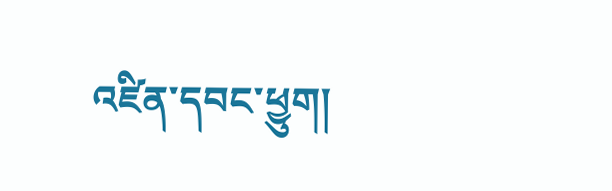འཛིན་དབང་ཕྱུག།